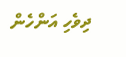ދިވެހި އަންހެން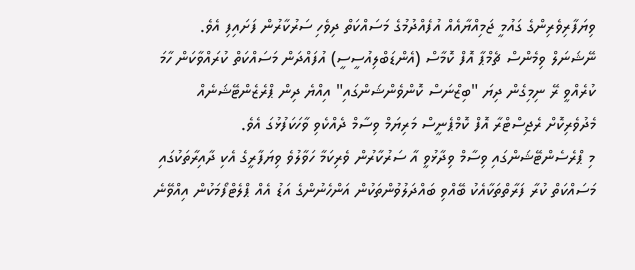ވިޔަފާރިވެރިންގެ ގައުމީ ޖަމިއްޔާއެއް އުފެއްދުމުގެ މަސައްކަތް ދިވެހި ސަރުކާރުން ފަށައިފި އެވެ.
ނޭޝަނަލް ވިމެންސް ޗެމްޕާ އޮފް ކޮމާސް (އެންޑަބްލިއުސީސީ) އުފައްދަން މަސައްކަތް ކުރައްވާކަން ހާމަ ކުރެއްވީ ރޭ ނިމިގެން ދިޔަ "ބިޒްނަސް ކޮންވެންޝަންގައި" އިއްޔެ ދިން ޕްރެޒެންޓޭޝަނެއް މެދުވެރިކޮށް ރެޖިސްޓްރާ އޮފް ކޮމްޕެނީސް މަރިޔަމް ވިސާމް ދެއްކެވި ވާހަކަފުޅުގަ އެވެ.
މި ޕްރެސެންޓޭޝަންގައި ވިސާމް ވިދާޅުވީ އާ ސަރުކާރުން ވެރިކަމާ ހަވާލުވެ ވިޔަފާރީގެ އެކި ދާއިރާތަކުގައި މަސައްކަތް ކުރާ ފަރާތްތަކާއެކު ބޭއްވި ބައްދަލުވުންތަކުން އަންހެނުންގެ އަޑު އެއް ޕްލެޓްފޯމަކުން އިއްވޭނެ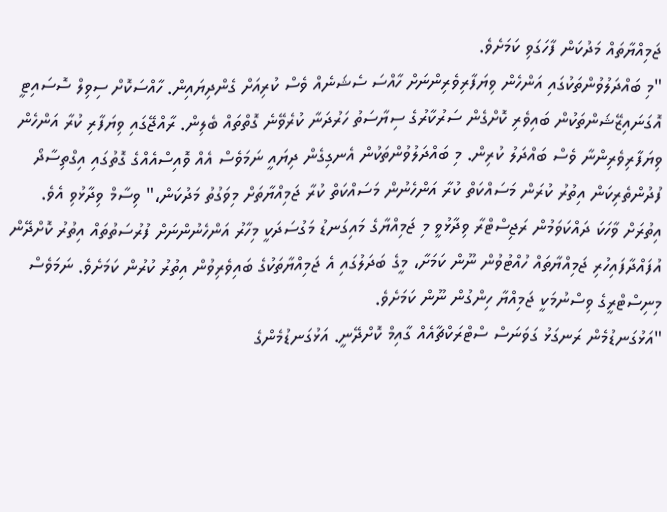ޖަމިއްޔާތައް މަދުކަން ފާހަގަވި ކަމަށެވެ.
"މި ބައްދަލުވުންތަކުގައި އަންހެން ވިޔަފާރިވެރިންނަށް ހާއްސަ ސެޝަނެއް ވެސް ކުރިއަށް ގެންދިޔައިން. ހާއްސަކޮށް ސިވިލް ސޮސައިޓީ އޮގަނައިޒޭޝަންތަކުން ބައިވެރި ކޮށްގެން ސަރުކާރުގެ ސިޔާސަތު ހަރުދަނާ ކުރެވޭނެ ގޮތްތައް ބެލިން. ރާއްޖޭގައި ވިޔަފާރި ކުރާ އަންހެން ވިޔަފާރިވެރިންނާ ވެސް ބައްދަލު ކުރިން. މި ބައްދަލުވުންތަކުން އެނގިގެން ދިޔައީ ނަމަވެސް އެއް ވޮއިސްއެއްގެ ގޮތުގައި އިގްތިސާދޯ ފުދުންތެރިކަން އިތުރު ކުރަން މަސައްކަތް ކުރާ އަންހެނުން މަސައްކަތް ކުރާ ޖަމިއްޔާތަށް މިވަގުތު މަދުކަން،" ވިސާމް ވިދާޅުވި އެވެ.
އިތުރަށް ވާހަކަ ދައްކަވަމުން ރަޖިސްޓްރާ ވިދާޅުވީ މި ޖަމިއްޔާގެ މައިގަނޑު މަގުސަދަކީ މިހާރު އަންހެނުންނަށް ފުރުސަތުތައް އިތުރު ކޮށްދޭން އުފައްދާފައިހުރި ޖަމިއްޔާތައް ހުއްޓުވުން ނޫން ކަމަށާ، މީގެ ބަދަލުގައި އެ ޖަމިއްޔާތަކުގެ ބައިވެރިވުން އިތުރު ކުރުން ކަމަށެވެ. ނަމަވެސް މިނިސްޓްރީގެ ވިސްނުމަކީ ޖަމިއްޔާ ހިންގުން ނޫން ކަމަށެވެ.
"އަޅުގަނޑުމެން ރަނގަޅު ގަވަނަސް ސްޓްރަކްޗާއެއް ގާއިމް ކޮށްދޭނީ. އަޅުގަނޑުމެންގެ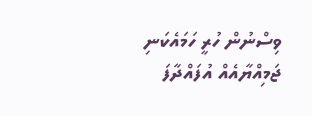ވިސްނުން ހުރީ ހަމައެކަނި ޖަމިއްޔާއެއް އުފައްދާފަ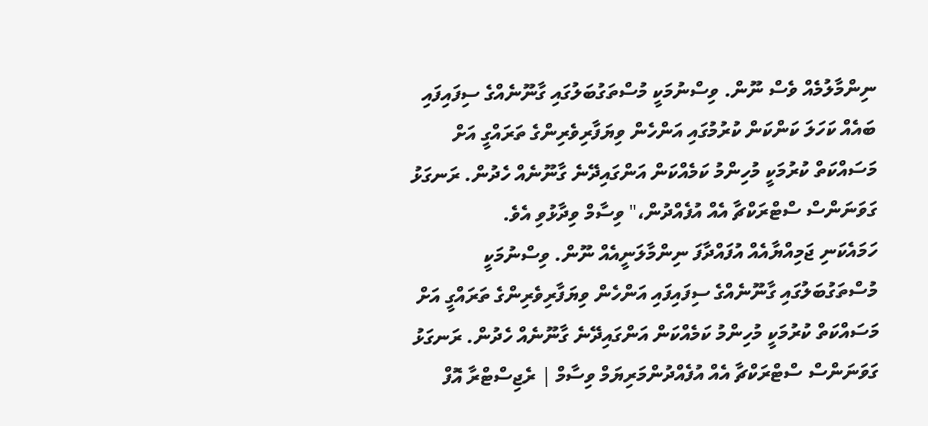ނިންމާލުމެއް ވެސް ނޫން. ވިސްނުމަކީ މުސްތަގުބަލުގައި ގާނޫނެއްގެ ސިފައިފައި ބައެއް ކަހަލަ ކަންކަން ކުރުމުގައި އަންހެން ވިޔަފާރިވެރިންގެ ތަރައްގީ އަށް މަސައްކަތް ކުރުމަކީ މުހިންމު ކަމެއްކަން އަންގައިދޭނެ ގާނޫނެއް ހެދުން. ރަނގަޅު ގަވަނަންސް ސްޓްރަކްޗާ އެއް އުފެއްދުން،" ވިސާމް ވިދާޅުވި އެވެ.
ހަމައެކަނި ޖަމިއްޔާއެއް އުފައްދާފަ ނިންމާލަނީއެއް ނޫން. ވިސްނުމަކީ މުސްތަގުބަލުގައި ގާނޫނެއްގެ ސިފައިފައި އަންހެން ވިޔަފާރިވެރިންގެ ތަރައްގީ އަށް މަސައްކަތް ކުރުމަކީ މުހިންމު ކަމެއްކަން އަންގައިދޭނެ ގާނޫނެއް ހެދުން. ރަނގަޅު ގަވަނަންސް ސްޓްރަކްޗާ އެއް އުފެއްދުންމަރިޔަމް ވިސާމް | ރެޖިސްޓްރާ އޮފް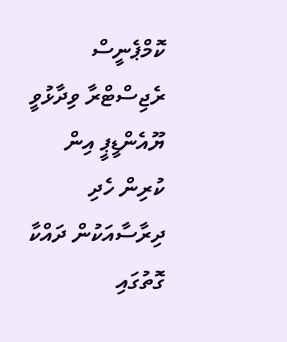ކޮމްޕެނީސް
ރެޖިސްޓްރާ ވިދާޅުވީ ޔޫއެންޑީޕީ އިން ކުރިން ހެދި ދިރާސާއަކުން ދައްކާ ގޮތުގައި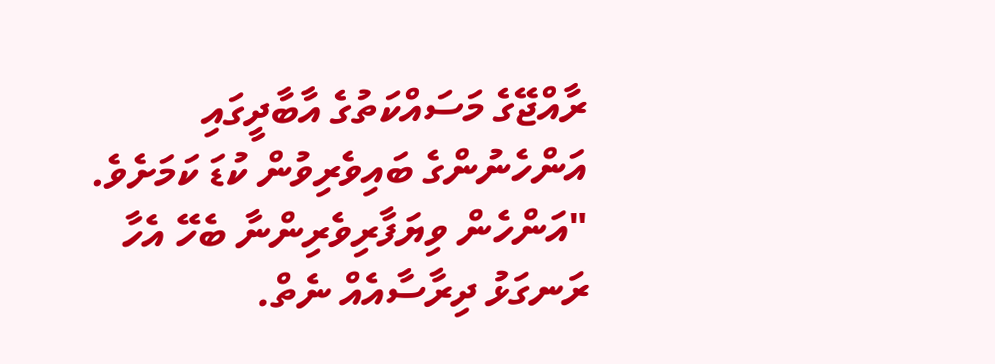ރާއްޖޭގެ މަސައްކަތުގެ އާބާދީގައި އަންހެނުންގެ ބައިވެރިވުން ކުޑަ ކަމަށެވެ.
"އަންހެން ވިޔަފާރިވެރިންނާ ބެހޭ އެހާ ރަނގަޅު ދިރާސާއެއް ނެތް.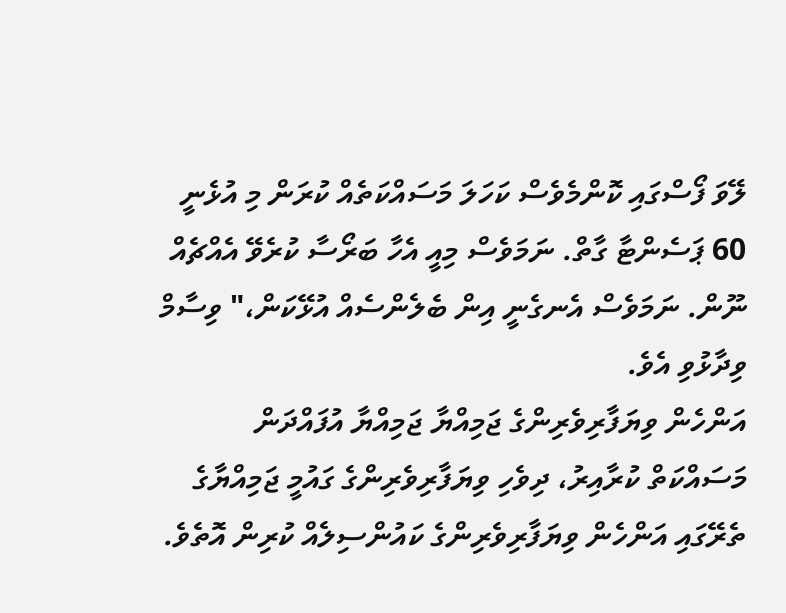ލޭވަ ފޯސްގައި ކޮންމެވެސް ކަހަލަ މަސައްކަތެއް ކުރަން މި އުޅެނީ 60 ޕަސެންޓާ ގާތް. ނަމަވެސް މިއީ އެހާ ބަރޯސާ ކުރެވޭ އެއްޗެއް ނޫން. ނަމަވެސް އެނގެނީ އިން ބެލެންސެއް އުޅޭކަން،" ވިސާމް ވިދާޅުވި އެވެ.
އަންހެން ވިޔަފާރިވެރިންގެ ޖަމިއްޔާ ޖަމިއްޔާ އުފައްދަން މަސައްކަތް ކުރާއިރު، ދިވެހި ވިޔަފާރިވެރިންގެ ގައުމީ ޖަމިއްޔާގެ ތެރޭގައި އަންހެން ވިޔަފާރިވެރިންގެ ކައުންސިލެއް ކުރިން އޮތެވެ.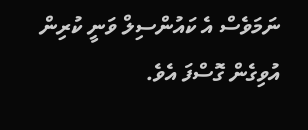ނަމަވެސް އެ ކައުންސިލް ވަނީ ކުރިން އުވިގެން ގޮސްފަ އެވެ.